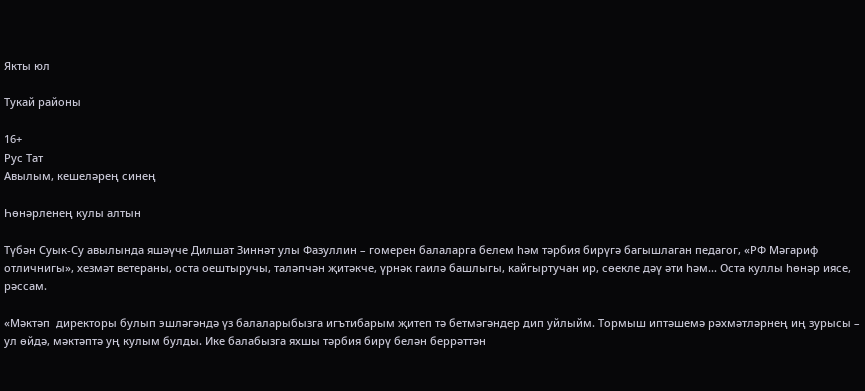Якты юл

Тукай районы

16+
Рус Тат
Авылым, кешеләрең синең

Һөнәрленең кулы алтын

Түбән Суык-Су авылында яшәүче Дилшат Зиннәт улы Фазуллин – гомерен балаларга белем һәм тәрбия бирүгә багышлаган педагог, «РФ Мәгариф отличнигы», хезмәт ветераны, оста оештыручы, таләпчән җитәкче, үрнәк гаилә башлыгы, кайгыртучан ир, сөекле дәү әти һәм... Оста куллы һөнәр иясе, рәссам.

«Мәктәп  директоры булып эшләгәндә үз балаларыбызга игътибарым җитеп тә бетмәгәндер дип уйлыйм. Тормыш иптәшемә рәхмәтләрнең иң зурысы – ул өйдә, мәктәптә уң кулым булды. Ике балабызга яхшы тәрбия бирү белән беррәттән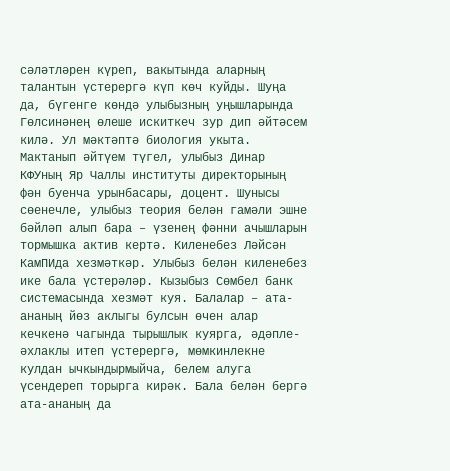сәләтләрен күреп, вакытында аларның талантын үстерергә күп көч куйды. Шуңа да, бүгенге көндә улыбызның уңышларында Гөлсинәнең өлеше искиткеч зур дип әйтәсем килә. Ул мәктәптә биология укыта. Мактанып әйтүем түгел, улыбыз Динар КФУның Яр Чаллы институты директорының фән буенча урынбасары, доцент. Шунысы сөенечле, улыбыз теория белән гамәли эшне бәйләп алып бара – үзенең фәнни ачышларын тормышка актив кертә. Киленебез Ләйсән КамПИда хезмәткәр. Улыбыз белән киленебез ике бала үстерәләр. Кызыбыз Сөмбел банк системасында хезмәт куя. Балалар – ата-ананың йөз аклыгы булсын өчен алар кечкенә чагында тырышлык куярга, әдәпле-әхлаклы итеп үстерергә, мөмкинлекне кулдан ычкындырмыйча, белем алуга үсендереп торырга кирәк. Бала белән бергә ата-ананың да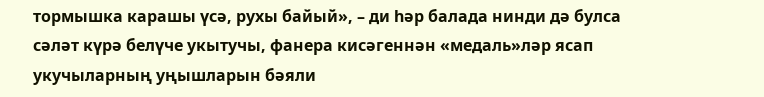тормышка карашы үсә, рухы байый», – ди һәр балада нинди дә булса сәләт күрә белүче укытучы, фанера кисәгеннән «медаль»ләр ясап  укучыларның уңышларын бәяли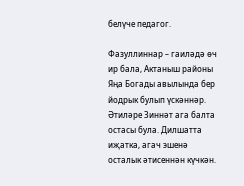белүче педагог.

Фазуллиннар – гаиләдә өч ир бала, Актаныш районы Яңа Богады авылында бер йодрык булып үскәннәр. Әтиләре Зиннәт ага балта остасы була. Дилшатта иҗатка, агач эшенә осталык әтисеннән күчкән.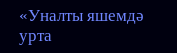«Уналты яшемдә урта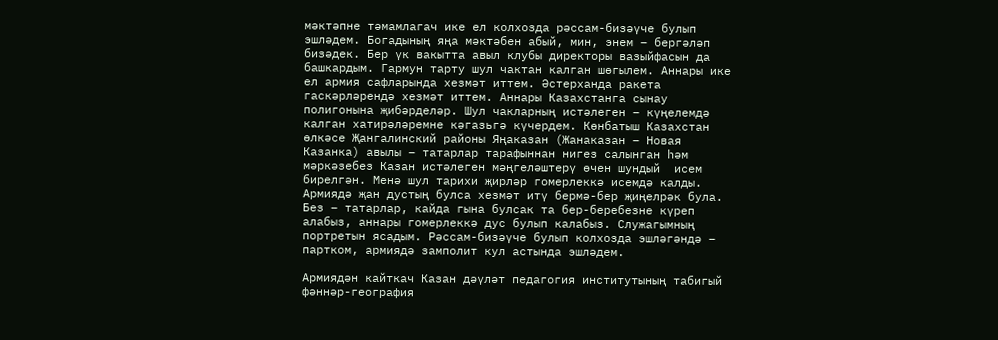мәктәпне тәмамлагач ике ел колхозда рәссам-бизәүче булып эшләдем. Богадының яңа мәктәбен абый, мин, энем – бергәләп бизәдек. Бер үк вакытта авыл клубы директоры вазыйфасын да башкардым. Гармун тарту шул чактан калган шөгылем. Аннары ике ел армия сафларында хезмәт иттем. Әстерханда ракета гаскәрләрендә хезмәт иттем. Аннары Казахстанга сынау полигонына җибәрделәр. Шул чакларның истәлеген – күңелемдә калган хатирәләремне кәгазьгә күчердем. Көнбатыш Казахстан өлкәсе Җангалинский районы Яңаказан (Жанаказан – Новая Казанка) авылы – татарлар тарафыннан нигез салынган һәм мәркәзебез Казан истәлеген мәңгеләштерү өчен шундый  исем бирелгән. Менә шул тарихи җирләр гомерлеккә исемдә калды. Армиядә җан дустың булса хезмәт итү бермә-бер җиңелрәк була. Без – татарлар, кайда гына булсак та бер-беребезне күреп алабыз, аннары гомерлеккә дус булып калабыз. Служагымның портретын ясадым. Рәссам-бизәүче булып колхозда эшләгәндә – партком, армиядә замполит кул астында эшләдем.

Армиядән кайткач Казан дәүләт педагогия институтының табигый фәннәр-география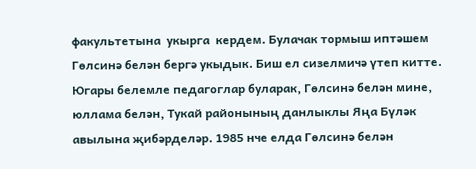факультетына  укырга  кердем. Булачак тормыш иптәшем Гөлсинә белән бергә укыдык. Биш ел сизелмичә үтеп китте. Югары белемле педагоглар буларак, Гөлсинә белән мине, юллама белән, Тукай районының данлыклы Яңа Бүләк авылына җибәрделәр. 1985 нче елда Гөлсинә белән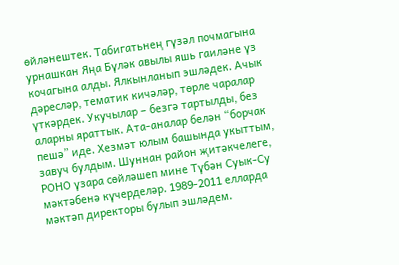өйләнештек. Табигатьнең гүзәл почмагына урнашкан Яңа Бүләк авылы яшь гаиләне үз кочагына алды. Ялкынланып эшләдек. Ачык дәресләр, тематик кичәләр, төрле чаралар үткәрдек. Укучылар – безгә тартылды, без аларны яраттык. Ата-аналар белән “борчак пешә” иде. Хезмәт юлым башында укыттым, завуч булдым. Шуннан район җитәкчелеге, РОНО үзара сөйләшеп мине Түбән Суык-Су мәктәбенә күчерделәр. 1989-2011 елларда мәктәп директоры булып эшләдем.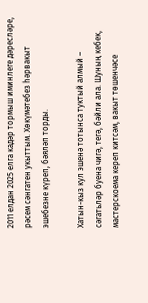2011 елдан 2025 елга кадәр тормыш иминлеге дәресләре, рәсем сәнгатен укыттым. Хөкүмәтебез һәрвакыт эшебезне күреп, бәяләп торды.

Хатын-кыз кул эшенә тотынса туктый алмый – сәгатьләр буена чигә, тегә, бәйли ала. Шуның кебек, мастерскоема кереп китсәм, вакыт төшенчәсе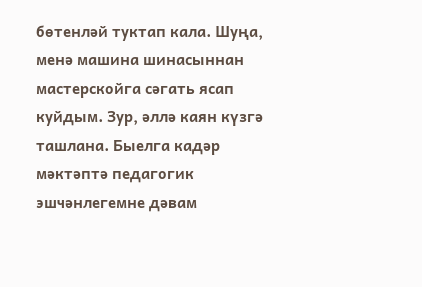бөтенләй туктап кала. Шуңа, менә машина шинасыннан мастерскойга сәгать ясап куйдым. Зур, әллә каян күзгә ташлана. Быелга кадәр мәктәптә педагогик эшчәнлегемне дәвам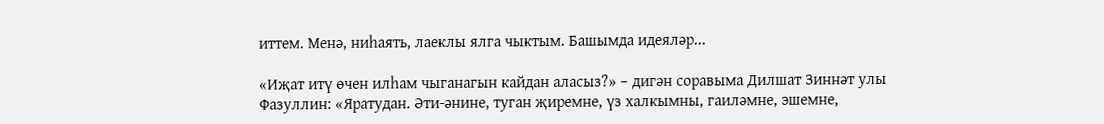иттем. Менә, ниһаять, лаеклы ялга чыктым. Башымда идеяләр...

«Иҗат итү өчен илһам чыганагын кайдан аласыз?» – дигән соравыма Дилшат Зиннәт улы Фазуллин: «Яратудан. Әти-әнине, туган җиремне, үз халкымны, гаиләмне, эшемне,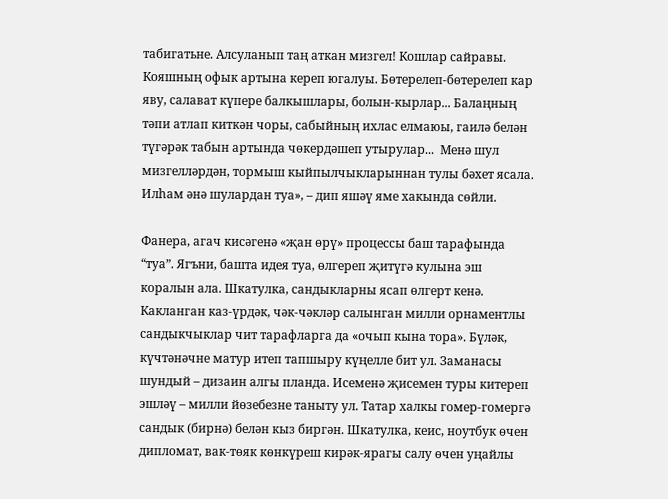табигатьне. Алсуланып таң аткан мизгел! Кошлар сайравы. Кояшның офык артына кереп югалуы. Бөтерелеп-бөтерелеп кар яву, салават күпере балкышлары, болын-кырлар... Балаңның тәпи атлап киткән чоры, сабыйның ихлас елмаюы, гаилә белән түгәрәк табын артында чөкердәшеп утырулар...  Менә шул мизгелләрдән, тормыш кыйпылчыкларыннан тулы бәхет ясала. Илһам әнә шулардан туа», – дип яшәү яме хакында сөйли.

Фанера, агач кисәгенә «җан өрү» процессы баш тарафында “туа”. Ягъни, башта идея туа, өлгереп җитүгә кулына эш коралын ала. Шкатулка, сандыкларны ясап өлгерт кенә. Какланган каз-үрдәк, чәк-чәкләр салынган милли орнаментлы сандыкчыклар чит тарафларга да «очып кына тора». Бүләк, күчтәнәчне матур итеп тапшыру күңелле бит ул. Заманасы шундый – дизаин алгы планда. Исеменә җисемен туры китереп эшләү – милли йөзебезне таныту ул. Татар халкы гомер-гомергә сандык (бирнә) белән кыз биргән. Шкатулка, кеис, ноутбук өчен дипломат, вак-төяк көнкүреш кирәк-ярагы салу өчен уңайлы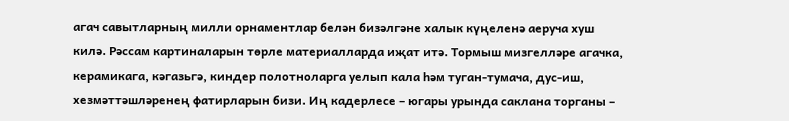агач савытларның милли орнаментлар белән бизәлгәне халык күңеленә аеруча хуш килә. Рәссам картиналарын төрле материалларда иҗат итә. Тормыш мизгелләре агачка, керамикага, кәгазьгә, киндер полотноларга уелып кала һәм туган-тумача, дус-иш, хезмәттәшләренең фатирларын бизи. Иң кадерлесе – югары урында саклана торганы –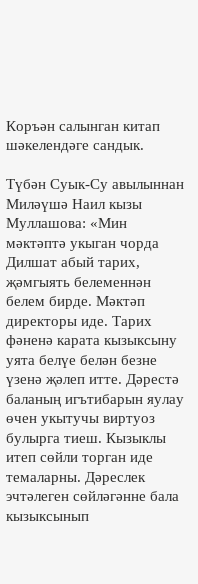Коръән салынган китап шәкелендәге сандык.

Түбән Суык-Су авылыннан Миләүшә Наил кызы Муллашова: «Мин мәктәптә укыган чорда Дилшат абый тарих, җәмгыять белеменнән белем бирде. Мәктәп директоры иде. Тарих фәненә карата кызыксыну уята белүе белән безне үзенә җәлеп итте. Дәрестә баланың игътибарын яулау өчен укытучы виртуоз булырга тиеш. Кызыклы итеп сөйли торган иде темаларны. Дәреслек эчтәлеген сөйләгәнне бала кызыксынып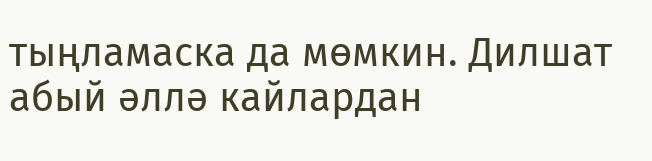тыңламаска да мөмкин. Дилшат абый әллә кайлардан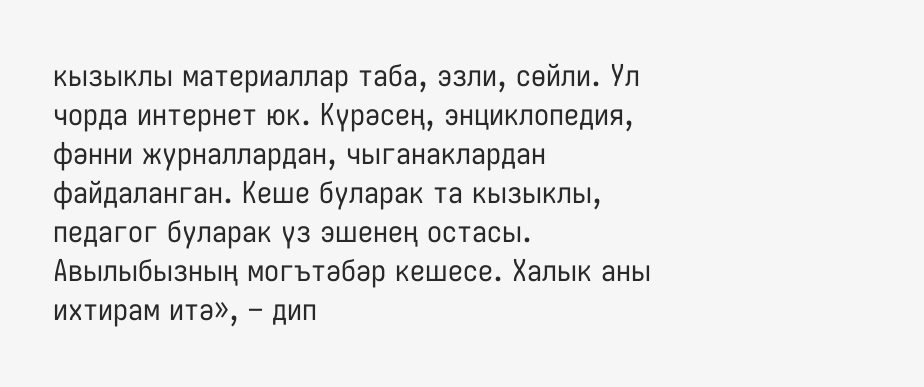кызыклы материаллар таба, эзли, сөйли. Ул чорда интернет юк. Күрәсең, энциклопедия, фәнни журналлардан, чыганаклардан файдаланган. Кеше буларак та кызыклы, педагог буларак үз эшенең остасы. Авылыбызның могътәбәр кешесе. Халык аны ихтирам итә», – дип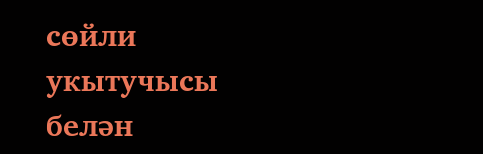сөйли укытучысы белән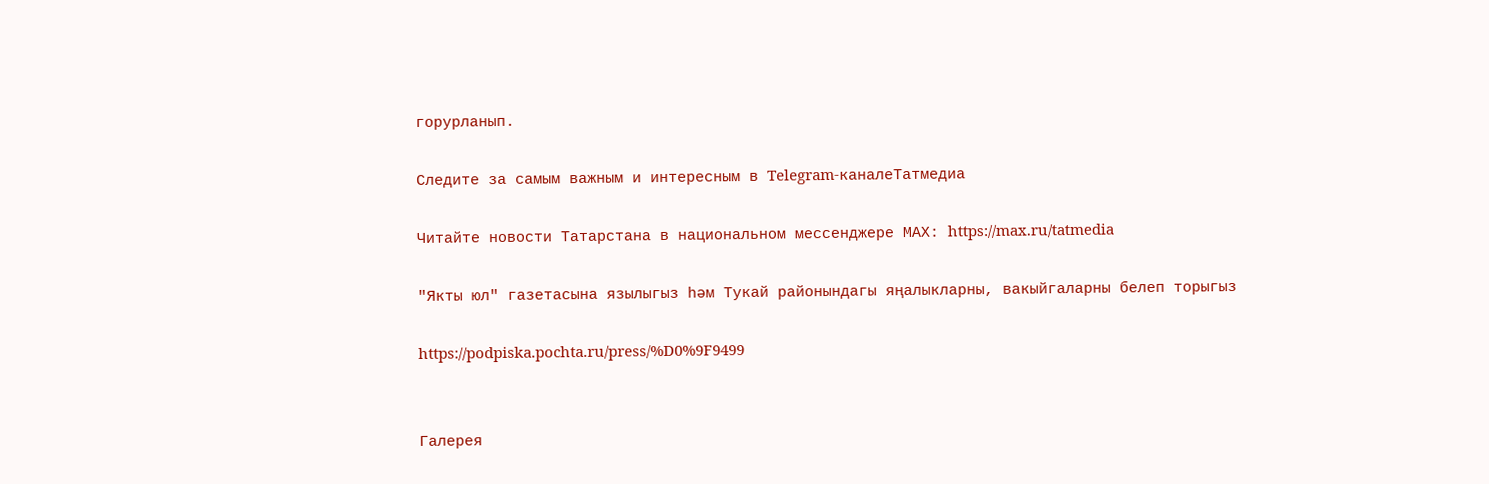горурланып.

Следите за самым важным и интересным в Telegram-каналеТатмедиа

Читайте новости Татарстана в национальном мессенджере MАХ: https://max.ru/tatmedia

"Якты юл" газетасына язылыгыз һәм Тукай районындагы яңалыкларны, вакыйгаларны белеп торыгыз

https://podpiska.pochta.ru/press/%D0%9F9499


Галерея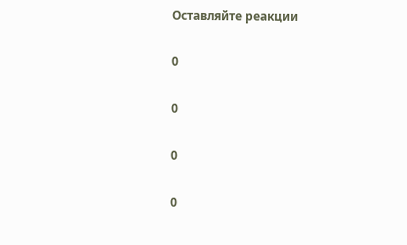Оставляйте реакции

0

0

0

0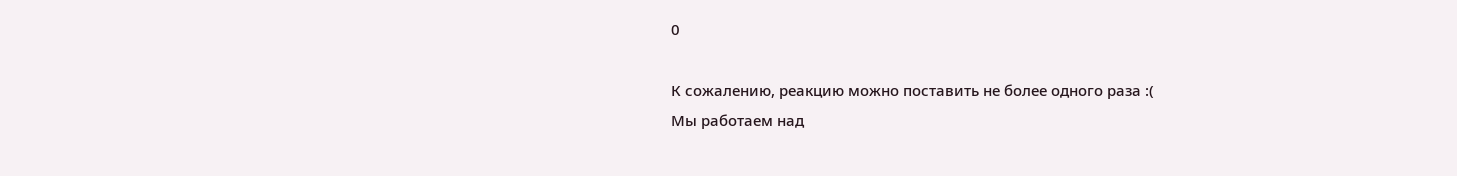0

К сожалению, реакцию можно поставить не более одного раза :(
Мы работаем над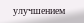улучшением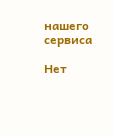нашего сервиса

Нет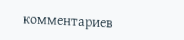комментариев